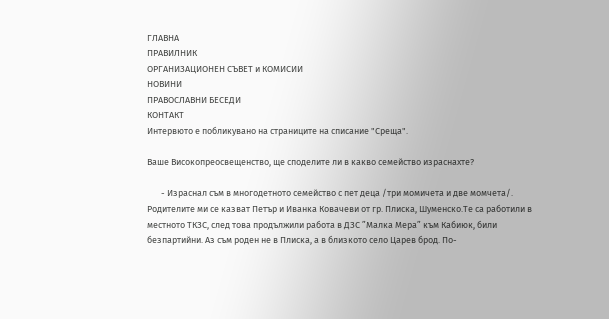ГЛАВНА
ПРАВИЛНИК
ОРГАНИЗАЦИОНЕН СЪВЕТ и КОМИСИИ
НОВИНИ
ПРАВОСЛАВНИ БЕСЕДИ
КОНТАКТ
Интервюто е побликувано на страниците на списание "Среща".

Ваше Високопреосвещенство, ще споделите ли в какво семейство израснахте?

       - Израснал съм в многодетното семейство с пет деца /три момичета и две момчета/. Родителите ми се казват Петър и Иванка Ковачеви от гр. Плиска, Шуменско.Те са работили в местното ТКЗС, след това продължили работа в ДЗС ”Малка Мера” към Кабиюк, били безпартийни. Аз съм роден не в Плиска, а в близкото село Царев брод. По-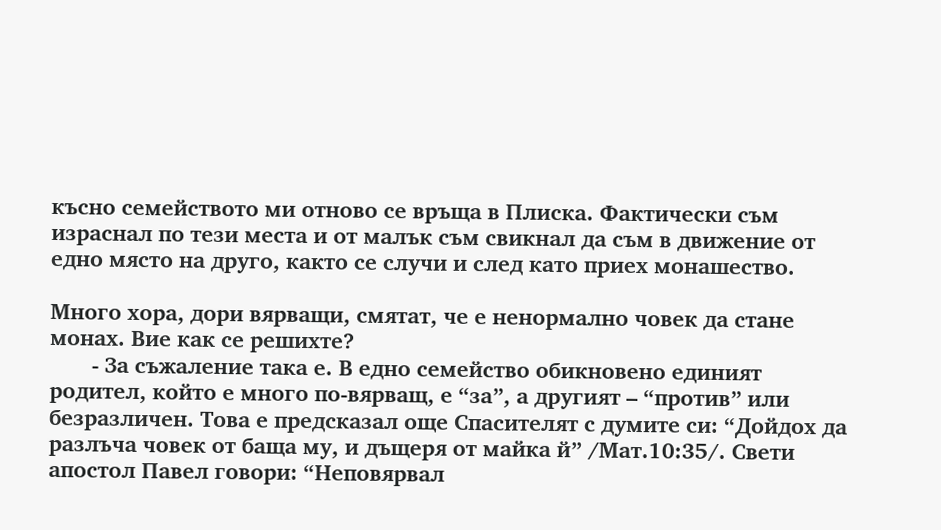късно семейството ми отново се връща в Плиска. Фактически съм израснал по тези места и от малък съм свикнал да съм в движение от едно място на друго, както се случи и след като приех монашество.

Много хора, дори вярващи, смятат, че е ненормално човек да стане монах. Вие как се решихте?
       - За съжаление така е. В едно семейство обикновено единият родител, който е много по-вярващ, е “за”, а другият – “против” или безразличен. Това е предсказал още Спасителят с думите си: “Дойдох да разлъча човек от баща му, и дъщеря от майка й” /Мат.10:35/. Свети апостол Павел говори: “Неповярвал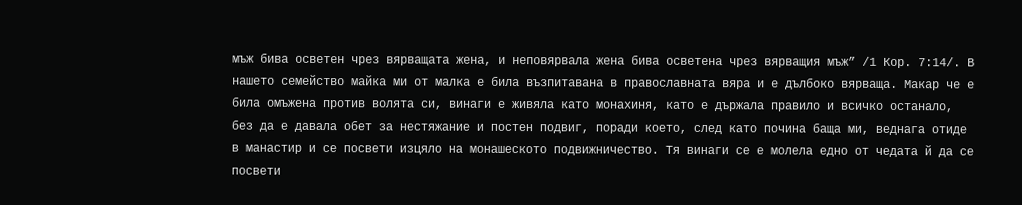мъж бива осветен чрез вярващата жена, и неповярвала жена бива осветена чрез вярващия мъж” /1 Кор. 7:14/. В нашето семейство майка ми от малка е била възпитавана в православната вяра и е дълбоко вярваща. Макар че е била омъжена против волята си, винаги е живяла като монахиня, като е държала правило и всичко останало, без да е давала обет за нестяжание и постен подвиг, поради което, след като почина баща ми, веднага отиде в манастир и се посвети изцяло на монашеското подвижничество. Тя винаги се е молела едно от чедата й да се посвети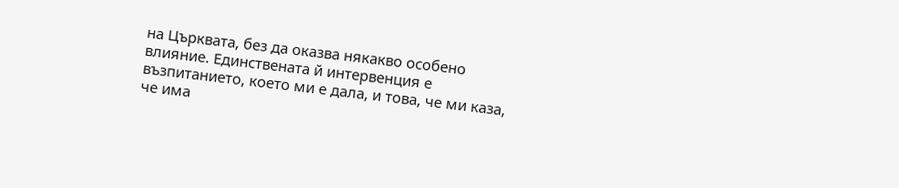на Църквата, без да оказва някакво особено влияние. Единствената й интервенция е възпитанието, което ми е дала, и това, че ми каза, че има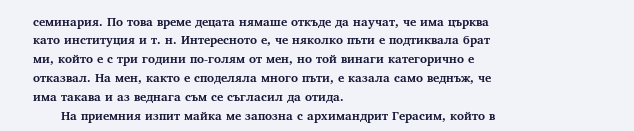семинария. По това време децата нямаше откъде да научат, че има църква като институция и т. н. Интересното е, че няколко пъти е подтиквала брат ми, който е с три години по-голям от мен, но той винаги категорично е отказвал. На мен, както е споделяла много пъти, е казала само веднъж, че има такава и аз веднага съм се съгласил да отида.
       На приемния изпит майка ме запозна с архимандрит Герасим, който в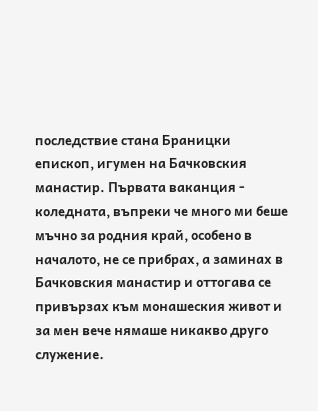последствие стана Браницки епископ, игумен на Бачковския манастир. Първата ваканция - коледната, въпреки че много ми беше мъчно за родния край, особено в началото, не се прибрах, а заминах в Бачковския манастир и оттогава се привързах към монашеския живот и за мен вече нямаше никакво друго служение.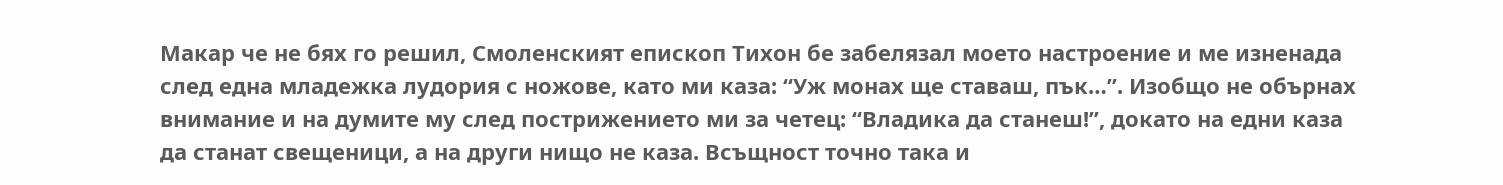Макар че не бях го решил, Смоленският епископ Тихон бе забелязал моето настроение и ме изненада след една младежка лудория с ножове, като ми каза: “Уж монах ще ставаш, пък…”. Изобщо не обърнах внимание и на думите му след пострижението ми за четец: “Владика да станеш!”, докато на едни каза да станат свещеници, а на други нищо не каза. Всъщност точно така и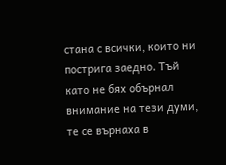стана с всички, които ни пострига заедно. Тъй като не бях обърнал внимание на тези думи, те се върнаха в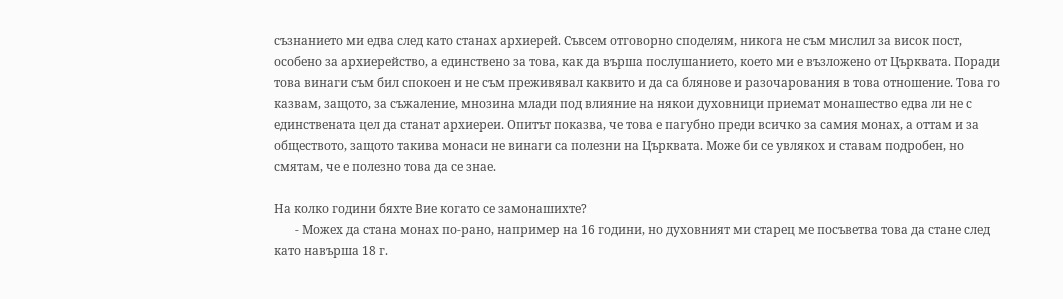съзнанието ми едва след като станах архиерей. Съвсем отговорно споделям, никога не съм мислил за висок пост, особено за архиерейство, а единствено за това, как да върша послушанието, което ми е възложено от Църквата. Поради това винаги съм бил спокоен и не съм преживявал каквито и да са блянове и разочарования в това отношение. Това го казвам, защото, за съжаление, мнозина млади под влияние на някои духовници приемат монашество едва ли не с единствената цел да станат архиереи. Опитът показва, че това е пагубно преди всичко за самия монах, а оттам и за обществото, защото такива монаси не винаги са полезни на Църквата. Може би се увлякох и ставам подробен, но смятам, че е полезно това да се знае.

На колко години бяхте Вие когато се замонашихте?
       - Можех да стана монах по-рано, например на 16 години, но духовният ми старец ме посъветва това да стане след като навърша 18 г.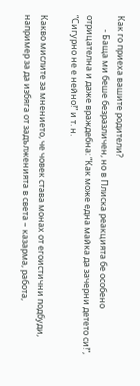Как го приеха вашите родители?
       - Баща ми беше безразличен, но в Плиска реакцията бе особено отрицателна и даже враждебна: “Как може една майка да зачерни детето си!”, “Сигурно не е нейно!” и т. н.

Какво мислите за мнението, че човек става монах от егоистични подбуди, например за да избяга от задълженията в света – казарма, работа,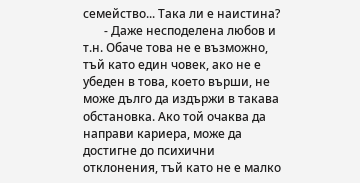семейство... Така ли е наистина?
       - Даже несподелена любов и т.н. Обаче това не е възможно, тъй като един човек, ако не е убеден в това, което върши, не може дълго да издържи в такава обстановка. Ако той очаква да направи кариера, може да достигне до психични отклонения, тъй като не е малко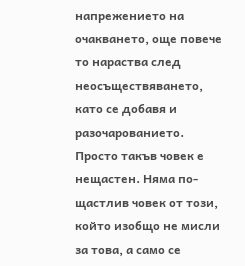напрежението на очакването, още повече то нараства след неосъществяването, като се добавя и разочарованието. Просто такъв човек е нещастен. Няма по-щастлив човек от този, който изобщо не мисли за това, а само се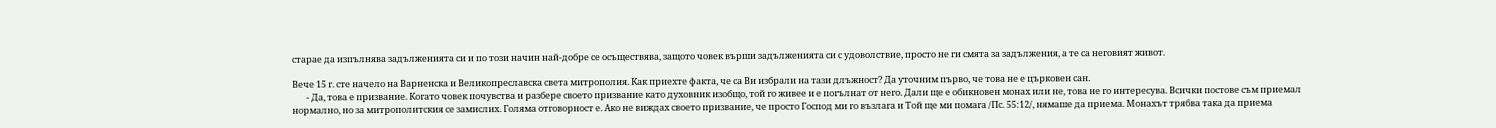старае да изпълнява задълженията си и по този начин най-добре се осъществява, защото човек върши задълженията си с удоволствие, просто не ги смята за задължения, а те са неговият живот.

Вече 15 г. сте начело на Варненска и Великопреславска света митрополия. Как приехте факта, че са Ви избрали на тази длъжност? Да уточним първо, че това не е църковен сан.
       - Да, това е призвание. Когато човек почувства и разбере своето призвание като духовник изобщо, той го живее и е погълнат от него. Дали ще е обикновен монах или не, това не го интересува. Всички постове съм приемал нормално, но за митрополитския се замислих. Голяма отговорност е. Ако не виждах своето призвание, че просто Господ ми го възлага и Той ще ми помага /Пс. 55:12/, нямаше да приема. Монахът трябва така да приема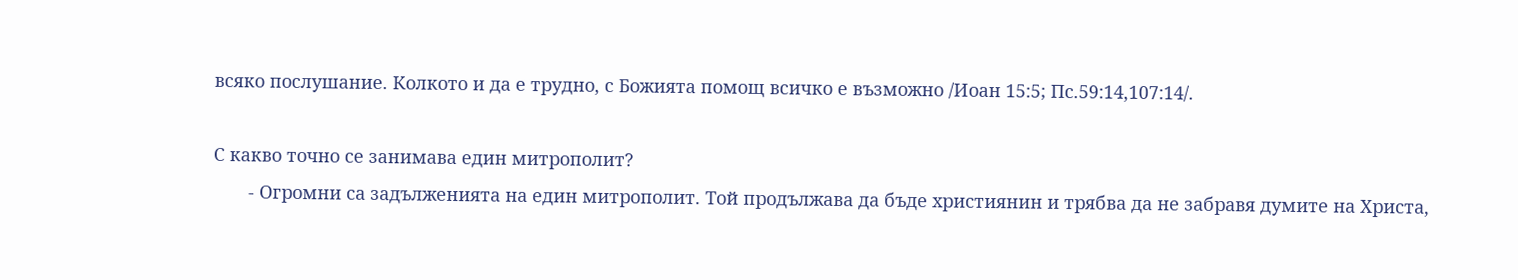всяко послушание. Колкото и да е трудно, с Божията помощ всичко е възможно /Иоан 15:5; Пс.59:14,107:14/.

С какво точно се занимава един митрополит?
       - Огромни са задълженията на един митрополит. Той продължава да бъде християнин и трябва да не забравя думите на Христа,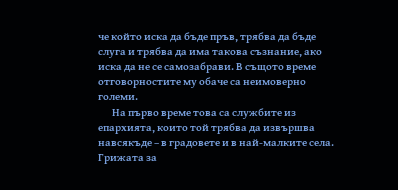че който иска да бъде пръв, трябва да бъде слуга и трябва да има такова съзнание, ако иска да не се самозабрави. В същото време отговорностите му обаче са неимоверно големи.
       На първо време това са службите из епархията, които той трябва да извършва навсякъде – в градовете и в най-малките села. Грижата за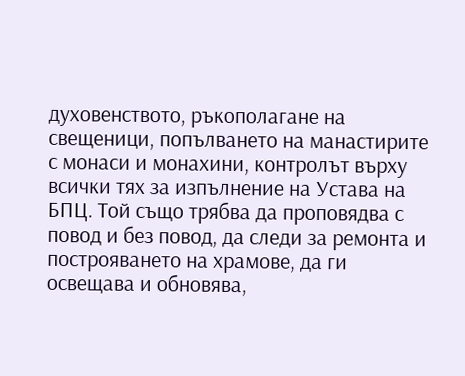духовенството, ръкополагане на свещеници, попълването на манастирите с монаси и монахини, контролът върху всички тях за изпълнение на Устава на БПЦ. Той също трябва да проповядва с повод и без повод, да следи за ремонта и построяването на храмове, да ги освещава и обновява,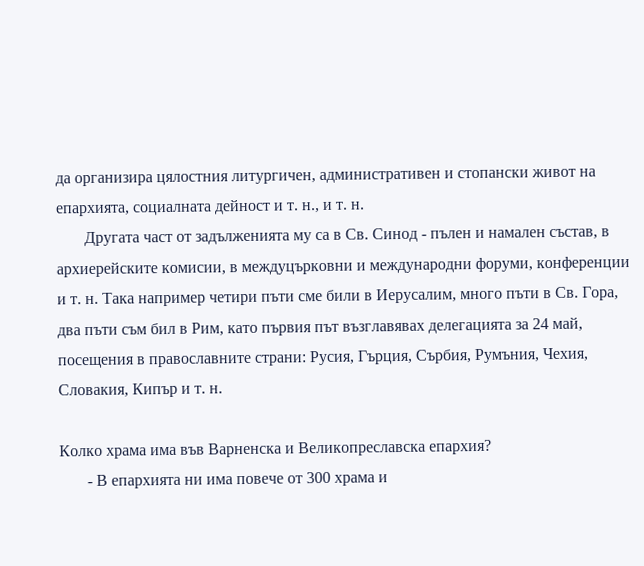да организира цялостния литургичен, административен и стопански живот на епархията, социалната дейност и т. н., и т. н.
       Другата част от задълженията му са в Св. Синод - пълен и намален състав, в архиерейските комисии, в междуцърковни и международни форуми, конференции и т. н. Така например четири пъти сме били в Иерусалим, много пъти в Св. Гора, два пъти съм бил в Рим, като първия път възглавявах делегацията за 24 май, посещения в православните страни: Русия, Гърция, Сърбия, Румъния, Чехия, Словакия, Кипър и т. н.

Колко храма има във Варненска и Великопреславска епархия?
       - В епархията ни има повече от 300 храма и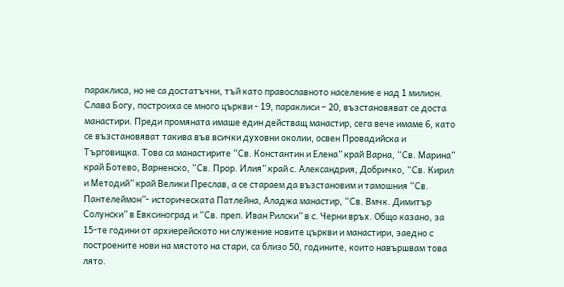параклиса, но не са достатъчни, тъй като православното население е над 1 милион. Слава Богу, построиха се много църкви - 19, параклиси – 20, възстановяват се доста манастири. Преди промяната имаше един действащ манастир, сега вече имаме 6, като се възстановяват такива във всички духовни околии, освен Провадийска и Търговищка. Това са манастирите “Св. Константин и Елена” край Варна, “Св. Марина” край Ботево, Варненско, “Св. Прор. Илия” край с. Александрия, Добричко, “Св. Кирил и Методий” край Велики Преслав, а се стараем да възстановим и тамошния “Св. Пантелеймон”- историческата Патлейна, Аладжа манастир, “Св. Вмчк. Димитър Солунски” в Евксиноград и “Св. преп. Иван Рилски” в с. Черни връх. Общо казано, за 15-те години от архиерейското ни служение новите църкви и манастири, заедно с построените нови на мястото на стари, са близо 50, годините, които навършвам това лято.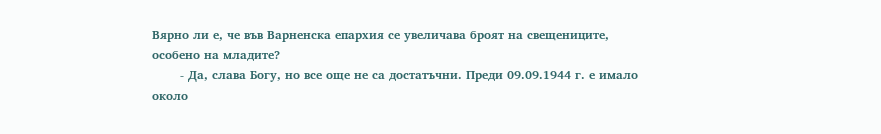Вярно ли е, че във Варненска епархия се увеличава броят на свещениците, особено на младите?
       - Да, слава Богу, но все още не са достатъчни. Преди 09.09.1944 г. е имало около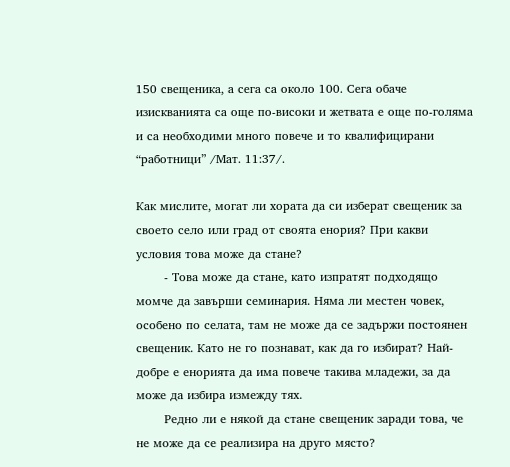150 свещеника, а сега са около 100. Сега обаче изискванията са още по-високи и жетвата е още по-голяма и са необходими много повече и то квалифицирани “работници” /Мат. 11:37/.

Как мислите, могат ли хората да си изберат свещеник за своето село или град от своята енория? При какви условия това може да стане?
       - Това може да стане, като изпратят подходящо момче да завърши семинария. Няма ли местен човек, особено по селата, там не може да се задържи постоянен свещеник. Като не го познават, как да го избират? Най-добре е енорията да има повече такива младежи, за да може да избира измежду тях.
       Редно ли е някой да стане свещеник заради това, че не може да се реализира на друго място?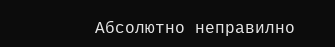Абсолютно неправилно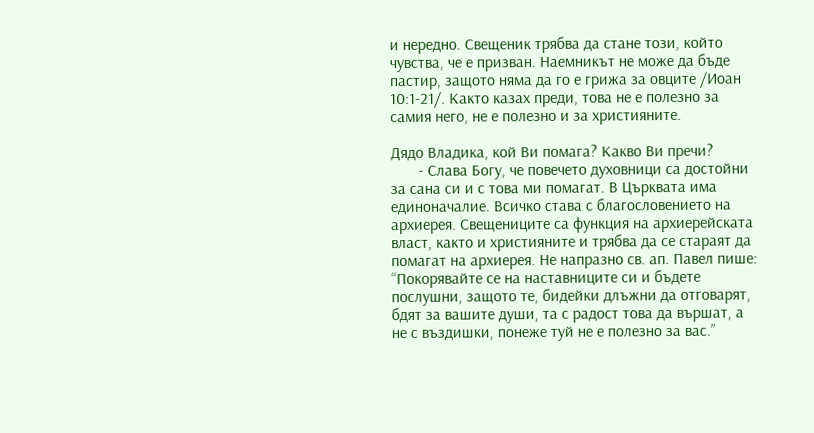и нередно. Свещеник трябва да стане този, който чувства, че е призван. Наемникът не може да бъде пастир, защото няма да го е грижа за овците /Иоан 10:1-21/. Както казах преди, това не е полезно за самия него, не е полезно и за християните.

Дядо Владика, кой Ви помага? Какво Ви пречи?
       - Слава Богу, че повечето духовници са достойни за сана си и с това ми помагат. В Църквата има единоначалие. Всичко става с благословението на архиерея. Свещениците са функция на архиерейската власт, както и християните и трябва да се стараят да помагат на архиерея. Не напразно св. ап. Павел пише: “Покорявайте се на наставниците си и бъдете послушни, защото те, бидейки длъжни да отговарят, бдят за вашите души, та с радост това да вършат, а не с въздишки, понеже туй не е полезно за вас.”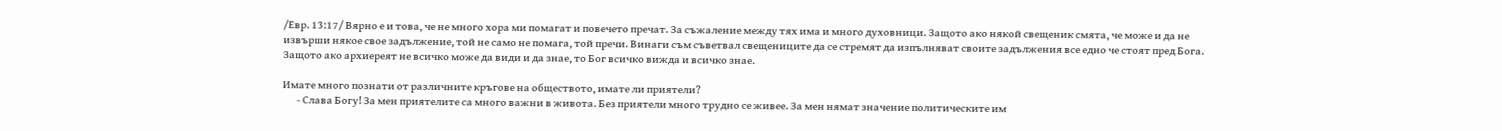/Евр. 13:17/ Вярно е и това, че не много хора ми помагат и повечето пречат. За съжаление между тях има и много духовници. Защото ако някой свещеник смята, че може и да не извърши някое свое задължение, той не само не помага, той пречи. Винаги съм съветвал свещениците да се стремят да изпълняват своите задължения все едно че стоят пред Бога. Защото ако архиереят не всичко може да види и да знае, то Бог всичко вижда и всичко знае.

Имате много познати от различните кръгове на обществото, имате ли приятели?
       - Слава Богу! За мен приятелите са много важни в живота. Без приятели много трудно се живее. За мен нямат значение политическите им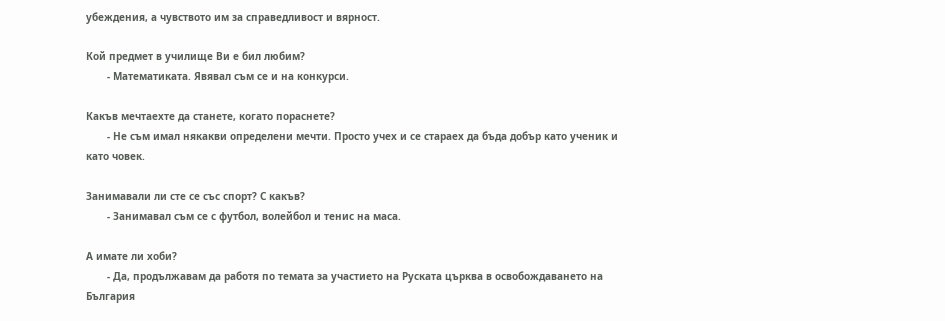убеждения, а чувството им за справедливост и вярност.

Кой предмет в училище Ви е бил любим?
       - Математиката. Явявал съм се и на конкурси.

Какъв мечтаехте да станете, когато пораснете?
       - Не съм имал някакви определени мечти. Просто учех и се стараех да бъда добър като ученик и като човек.

Занимавали ли сте се със спорт? С какъв?
       - Занимавал съм се с футбол, волейбол и тенис на маса.

А имате ли хоби?
       - Да, продължавам да работя по темата за участието на Руската църква в освобождаването на България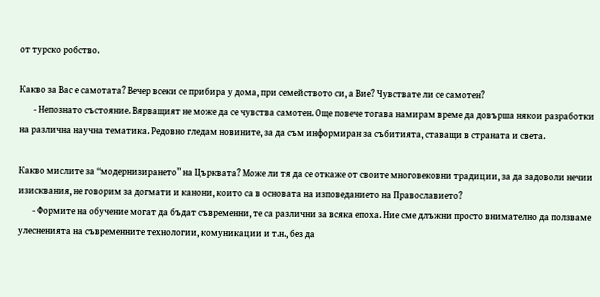от турско робство.

Какво за Вас е самотата? Вечер всеки се прибира у дома, при семейството си, а Вие? Чувствате ли се самотен?
       - Непознато състояние. Вярващият не може да се чувства самотен. Още повече тогава намирам време да довърша някои разработки на различна научна тематика. Редовно гледам новините, за да съм информиран за събитията, ставащи в страната и света.

Какво мислите за “модернизирането” на Църквата? Може ли тя да се откаже от своите многовековни традиции, за да задоволи нечии изисквания, не говорим за догмати и канони, които са в основата на изповеданието на Православието?
       - Формите на обучение могат да бъдат съвременни, те са различни за всяка епоха. Ние сме длъжни просто внимателно да ползваме улесненията на съвременните технологии, комуникации и т.н., без да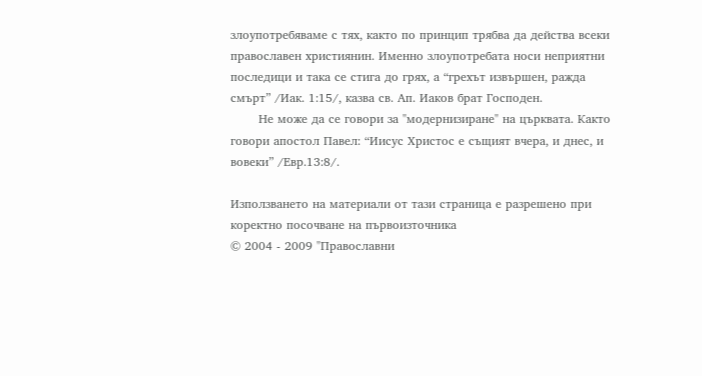злоупотребяваме с тях, както по принцип трябва да действа всеки православен християнин. Именно злоупотребата носи неприятни последици и така се стига до грях, а “грехът извършен, ражда смърт” /Иак. 1:15/, казва св. Ап. Иаков брат Господен.
       Не може да се говори за "модернизиране" на църквата. Както говори апостол Павел: “Иисус Христос е същият вчера, и днес, и вовеки” /Евр.13:8/.

Използването на материали от тази страница е разрешено при коректно посочване на първоизточника
© 2004 - 2009 "Православни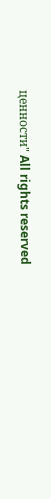ценности" All rights reserved